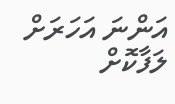އަންނަ އަހަރަށް ލަފާކޮށް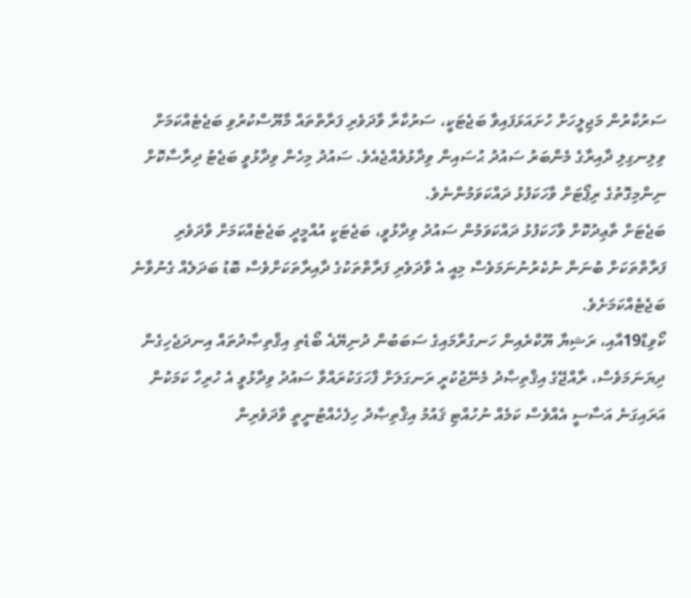ސަރުކާރުން މަޖިލީހަށް ހުށައަޅަފައިވާ ބަޖެޓަކީ، ސަރުކާރާ ވާދަވެރި ފަރާތްތައް މާޔޫސްކުރުވި ބަޖެޓެއްކަމަށް ވިލިނގިލި ދާއިރާގެ މެންބަރު ސައުދު ޙުސައިން ވިދާޅުވެއްޖެއެވެ. ސައުދު މިހެން ވިދާޅުވީ ބަޖެޓު ދިރާސާކޮށް ނިންމިގޮތުގެ ރިޕޯޓަށް ވާހަކަފުޅު ދައްކަވަމުންނެވެ.
ބަޖެޓަށް ތާޢިދުކޮށް ވާހަކަފުޅު ދައްކަވަމުން ސައުދު ވިދާޅުވީ، ބަޖެޓަކީ އުއްމީދީ ބަޖެޓެއްކަމަށް ވާދަވެރި ފަރާތްތަކަށް ބުނަން ނުކެރުނުނަމަވެސް މިއީ އެ ވާދަވެރި ފަރާތްތަކުގެ ދާއިރާތަކަށްވެސް ބޮޑު ބަދަލެއް ގެނުވާނެ ބަޖެޓެއްކަމަށެވެ.
ކޯވިޑް19އާއި، ރަޝިޔާ ޔޫކްރެއިން ހަނގުރާމައިގެ ސަބަބުން ދުނިޔޭޣެ ބޯޑެތި އިޤްތިޞާދުތައް އިނދަޖެހިގެން ދިޔަނަމަވެސް، ރާއްޖޭގެ އިޤްތިޞާދު މެނޭޖުކުރީ ރަނގަލަށް ފާހަގަކުރައްވާ ސައުދު ވިދާޅުވީ އެ ހުރިހާ ކަމަކުން އަރައިގަނެ އަސާސީ އެއްވެސް ކަމެއް ނުހުއްޓި ޤައުމު އިޤްތިޞާދު ހިފެހެއްޓުނީތީ ވާދަވެރިން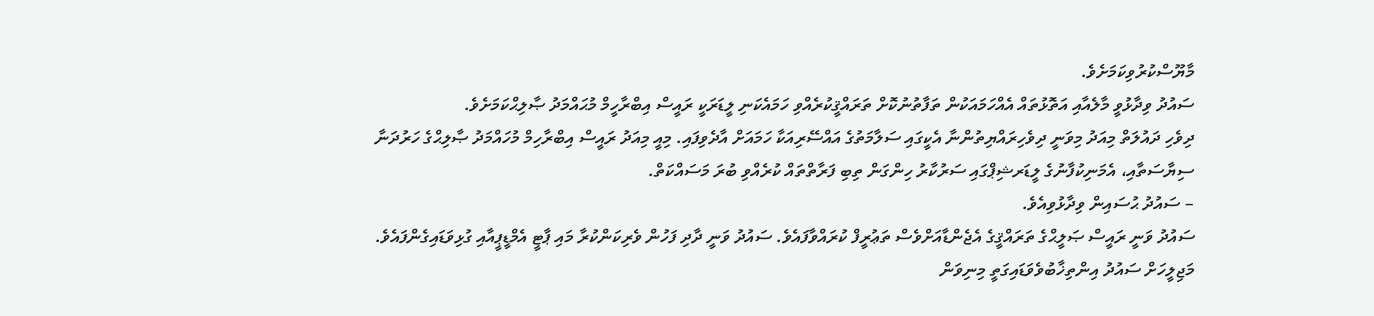މާޔޫސްކުރުވިކަމަށެވެ.
ސައުދު ވިދާޅުވީ މާލެއާއި އަތޮޅުތައް އެއްހަމައަކުން ތަފާތުނުކޮށް ތަރައްޤީކުރެއްވި ހަމައެކަނި ލީޑަރަކީ ރައީސް އިބްރާހީމް މުޙައްމަދު ޞާލިޙްކަމަށެވެ.
ދިވެހި ދައުލަތް މިއަދު މިވަނީ ދިވެހިރައްޔިތުންނާ އެކީގައި ސަލާމަތުގެ އައްސޭރިއަކާ ހަމައަށް އާދެވިފައި. މިއީ މިއަދު ރައީސް އިބްރާހިމް މުހައްމަދު ޞާލިޙްގެ ހަރުދަނާ ސިޔާސަތާއި، އެމަނިކުފާނުގެ ލީޑަރޝިޕްގައި ސަރުކާރު ހިންގަން ތިބި ފަރާތްތައް ކުރެއްވި ބުރަ މަސައްކަތް.
– ސައުދު ޙުސައިން ވިދާޅުވިއެވެ.
ސައުދު ވަނީ ރައީސް ޞަލީޙްގެ ތަރައްޤީގެ އެޖެންޑާއަށްވެސް ތަޢުރީފް ކުރައްވާފައެވެ. ސައުދު ވަނީ ދާދި ފަހުން ވެރިކަންކުރާ މައި ޕާޓީ އެމްޑީޕީއާއި ގުޅިވަޑައިގެންފައެވެ. މަޖިލީހަށް ސައުދު އިންތިޚާބުވެވަޑައިގަތީ މިނިވަން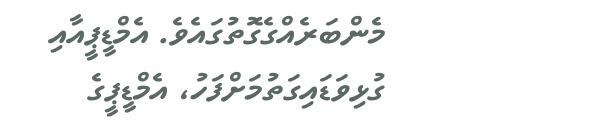މެންބަރެއްގެގޮތުގައެވެ. އެމްޑީޕީއާއި ގުޅިވަޑައިގަތުމަށްފަހު، އެމްޑީޕީގެ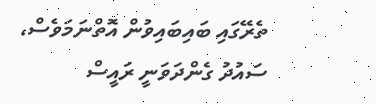ތެރޭގައި ބައިބައިވުން އޮތްނަމަވެސް، ސައުދު ގެންދަވަނީ ރައީސް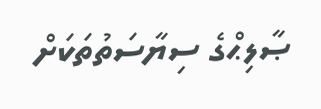ޞާލިޙްގެ ސިޔާސަތުތަކަށް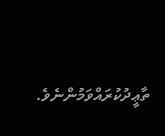ތާޢީދުކުރައްވަމުންނެވެ.